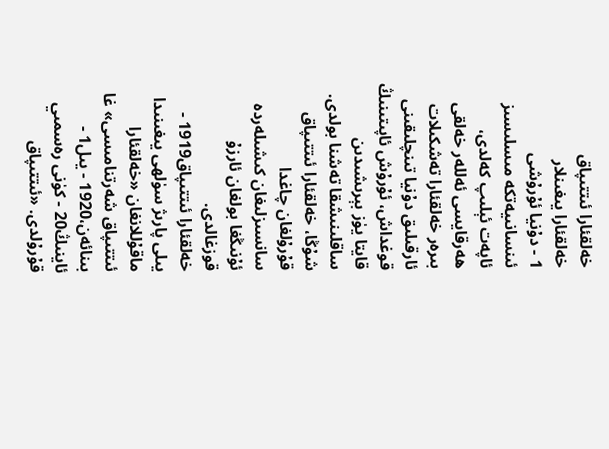خەلقئارا ئىتتىپاق
خەلقئارا يىغىنلار
1 - دۇنيا ئۇرۇشى ئىنسانىيەتكە مىسلىسىز ئاپەت ئېلىپ كەلدى، ھەرقايسى ئەللەر خەلقى بىرەر خەلقئارا تەشكىلات ئارقىلىق دۇنيا تىنچلىقىنى قوغداش، ئۇرۇش ئاپىتىنىڭ قايتا يۈز بېرىشىدىن ساقلىنىشقا تەشنا بولدى. شۇڭا، خەلقئارا ئىتتىپاق قۇرۇلغان چاغدا سانسىزلىغان كىشىلەردە ئۇنىڭغا بولغان ئارزۇ قوزغالدى.
خەلقئارا ئىتتىپاق1919 - يىلى پارىژ سۈلھى يىغىنىدا ماقۇللانغان «خەلقئارا ئىتتىپاق شەرتنامىسى» غا بىنائەن،1920 - يىل1 - ئاينىڭ20 - كۈنى رەسمىي قۇرۇلدى. «ئىتتىپاق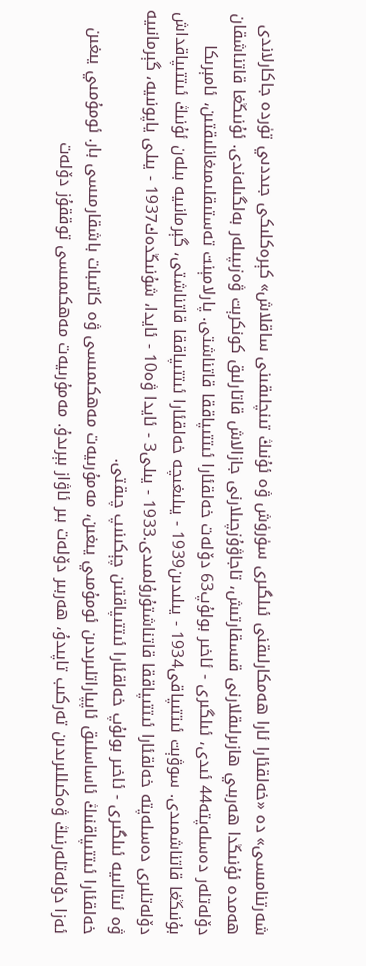شەرتنامىسى» دە «خەلقئارا ئارا ھەمكارلىقنى ئىلگىرى سۈرۈش ۋە ئۇنىڭ تىنچلىقىنى ساقلاش» كېرەكلىكى جىددىي تۈردە جاكارلاندى ھەمدە ئۇنىڭدا ھەربىي ھازىرلىقلارنى قىسقارتىش، تاجاۋۇزچىلارنى جازالاش قاتارلىق كونكرېت ۋەزىپىلەر بەلگىلەندى. ئۇنىڭغا قاتناشقان دۆلەتلەر دەسلەپتە44 ئىدى، ئىلگىرى - ئاخىر بولۇپ63 دۆلەت خەلقئارا ئىتتىپاققا قاتناشتى. پارلامېنت تەستىقلىمىغانلىقتىن، ئامېرىكا بۇنىڭغا قاتناشمىدى. سوۋېت ئىتتىپاقى1934 - يىلىدىن1939 - يىلىغىچە خەلقئارا ئىتتىپاققا قاتناشتى، گېرمانىيە بىلەن ئۇنىڭ ئىتتىپاقداش دۆلەتلىرى دەسلەپتە خەلقئارا ئىتتىپاققا قاتناشتۇرۇلمىدى.1933 - يىلى3 - ئايدا ۋە10 - ئايدا، شۇنىڭدەك1937 - يىلى ياپونىيە، گېرمانىيە ۋە ئىتالىيە ئىلگىرى - ئاخىر بولۇپ خەلقئارا ئىتتىپاقتىن چېكىنىپ چىقتى.
خەلقئارا ئىتتىپاقنىڭ ئاساسلىق ئاپپاراتلىرىدىن ئومۇمىي يىغىن، مەمۇرىيەت مەھكىمىسى ۋە كاتىبات باشقارمىسى بار. ئومۇمىي يىغىن ئەزا دۆلەتلەرنىڭ ۋەكىللىرىدىن تەركىب تاپىدۇ، ھەربىر دۆلەت بىر ئاۋاز بېرىدۇ. مەمۇرىيەت مەھكىمىسى توققۇز دۆلەت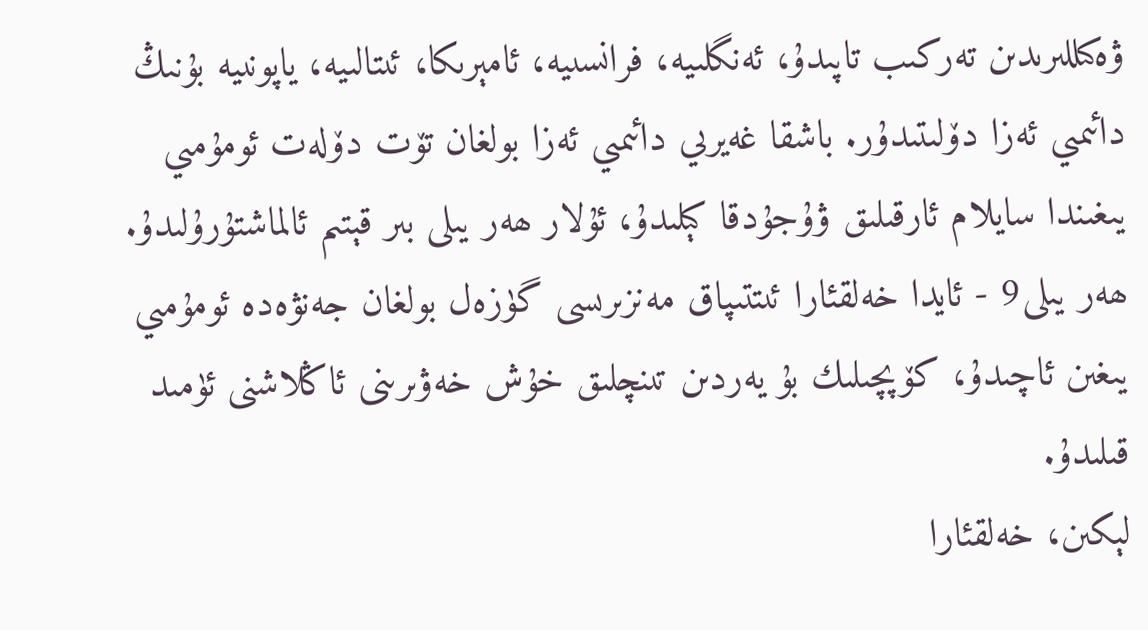ۋەكىللىرىدىن تەركىب تاپىدۇ، ئەنگلىيە، فرانسىيە، ئامېرىكا، ئىتالىيە، ياپونىيە بۇنىڭ دائىمىي ئەزا دۆلىتىدۇر. باشقا غەيرىي دائىمىي ئەزا بولغان تۆت دۆلەت ئومۇمىي يىغىندا سايلام ئارقىلىق ۋۇجۇدقا كېلىدۇ، ئۇلار ھەر يىلى بىر قېتىم ئالماشتۇرۇلىدۇ. ھەر يىلى9 - ئايدا خەلقئارا ئىتتىپاق مەنزىرىسى گۈزەل بولغان جەنۋەدە ئومۇمىي يىغىن ئاچىدۇ، كۆپچىلىك بۇ يەردىن تىنچلىق خۇش خەۋىرىنى ئاڭلاشنى ئۈمىد قىلىدۇ.
لېكىن، خەلقئارا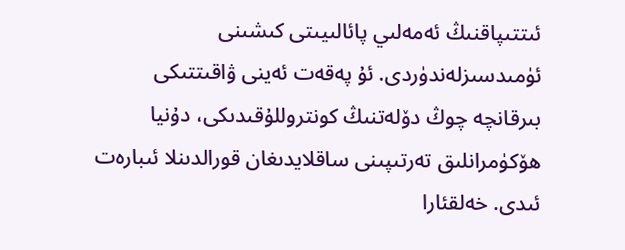ئىتتىپاقنىڭ ئەمەلىي پائالىيىتى كىشىنى ئۈمىدسىزلەندۈردى. ئۇ پەقەت ئەينى ۋاقىتتىكى بىرقانچە چوڭ دۆلەتنىڭ كونتروللۇقىدىكى، دۇنيا ھۆكۈمرانلىق تەرتىپىنى ساقلايدىغان قورالدىنلا ئىبارەت ئىدى. خەلقئارا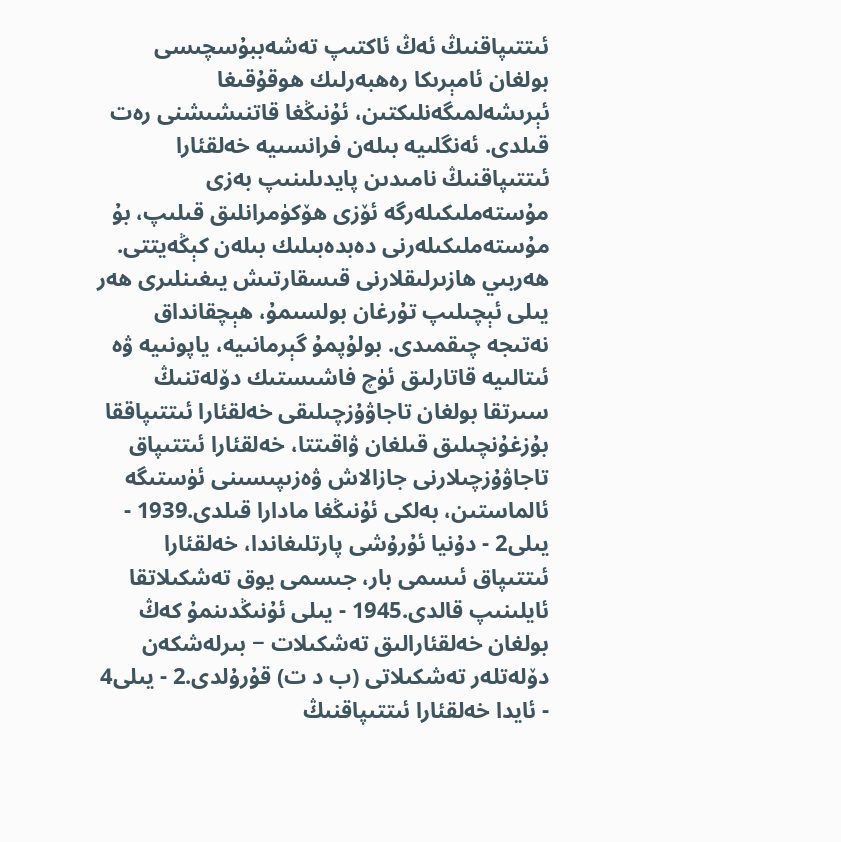ئىتتىپاقنىڭ ئەڭ ئاكتىپ تەشەببۇسچىسى بولغان ئامېرىكا رەھبەرلىك ھوقۇقىغا ئېرىشەلمىگەنلىكتىن، ئۇنىڭغا قاتنىشىشنى رەت قىلدى. ئەنگلىيە بىلەن فرانسىيە خەلقئارا ئىتتىپاقنىڭ نامىدىن پايدىلىنىپ بەزى مۇستەملىكىلەرگە ئۆزى ھۆكۈمرانلىق قىلىپ، بۇ مۇستەملىكىلەرنى دەبدەبىلىك بىلەن كېڭەيتتى. ھەربىي ھازىرلىقلارنى قىسقارتىش يىغىنلىرى ھەر يىلى ئېچىلىپ تۇرغان بولسىمۇ، ھېچقانداق نەتىجە چىقمىدى. بولۇپمۇ گېرمانىيە، ياپونىيە ۋە ئىتالىيە قاتارلىق ئۈچ فاشىستىك دۆلەتنىڭ سىرتقا بولغان تاجاۋۇزچىلىقى خەلقئارا ئىتتىپاققا بۇزغۇنچىلىق قىلغان ۋاقىتتا، خەلقئارا ئىتتىپاق تاجاۋۇزچىلارنى جازالاش ۋەزىپىسىنى ئۈستىگە ئالماستىن، بەلكى ئۇنىڭغا مادارا قىلدى.1939 - يىلى2 - دۇنيا ئۇرۇشى پارتلىغاندا، خەلقئارا ئىتتىپاق ئىسمى بار، جىسمى يوق تەشكىلاتقا ئايلىنىپ قالدى.1945 - يىلى ئۇنىڭدىنمۇ كەڭ بولغان خەلقئارالىق تەشكىلات − بىرلەشكەن دۆلەتلەر تەشكىلاتى (ب د ت) قۇرۇلدى.2 - يىلى4 - ئايدا خەلقئارا ئىتتىپاقنىڭ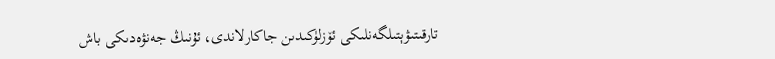تارقىتىۋېتىلگەنلىكى ئۆزلۈكىدىن جاكارلاندى، ئۇنىڭ جەنۋەدىكى باش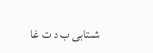شىتابى ب د ت غا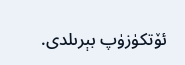ئۆتكۈزۈپ بېرىلدى.